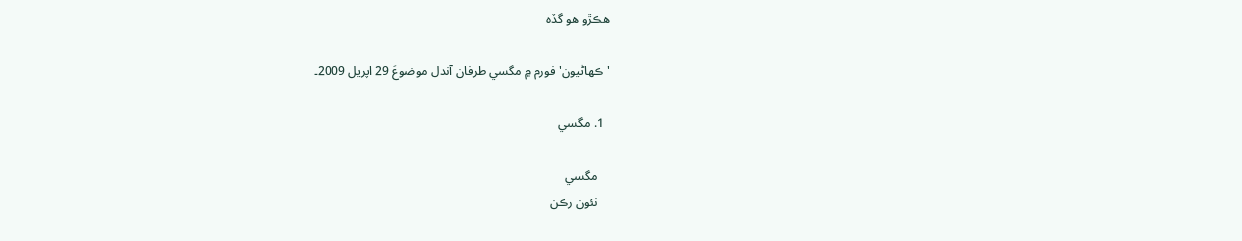هڪڙو هو گڏه

'ڪهاڻيون' فورم ۾ مگسي طرفان آندل موضوعَ 29 اپريل 2009۔

  1. مگسي

    مگسي
    نئون رڪن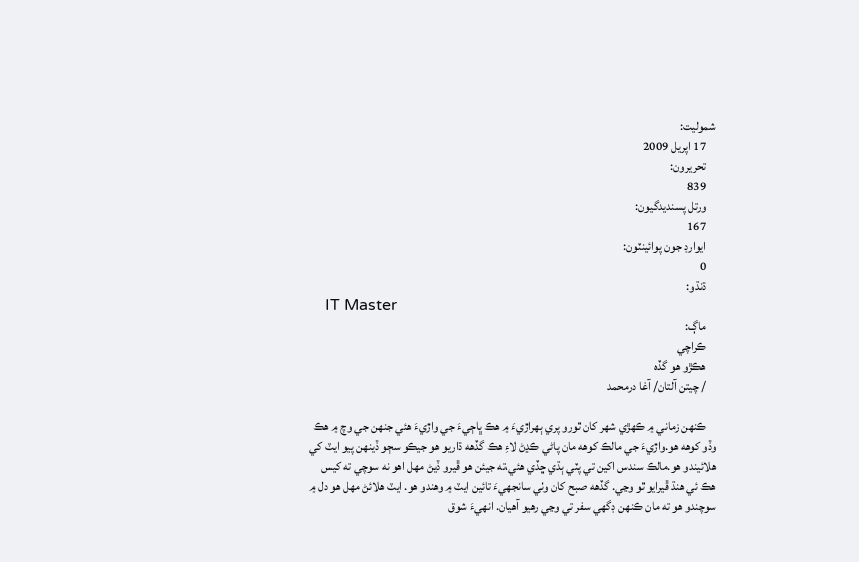شموليت:
    17 اپريل 2009
    تحريرون:
    839
    ورتل پسنديدگيون:
    167
    ايوارڊ جون پوائينٽون:
    0
    ڌنڌو:
    IT Master
    ماڳ:
    ڪراچي
    هڪڙو هو گڏه
    / چيتن آلتان/ آغا درمحمد

    ڪنهن زماني ۾ ڪهڙي شهر کان ٿورو پري ٻهراڙيءَ ۾ هڪ ڀاڄيءَ جي واڙيءَ هئي جنهن جي وچ ۾ هڪ وڏو کوهه هو.واڙيءَ جي مالڪ کوهه مان پاڻي ڪڍڻ لاءِ هڪ گڏهه ڌاريو هو جيڪو سڄو ڏينهن پيو ايٽ کي هلائيندو هو.مالڪ سندس اکين تي پٽي ٻڌي ڇڏي هئي،ته جيئن هو ڦيرو ڏيڻ مهل اهو نه سوچي ته کيس هڪ ئي هنڌ ڦيرايو ٿو وڃي. گڏهه صبح کان وٺي سانجھيءَ تائين ايٽ ۾ وهندو هو. ايٽ هلائڻ مهل هو دل ۾ سوچندو هو ته مان ڪنهن ڊگهي سفر تي وڃي رهيو آهيان. انهيءَ شوق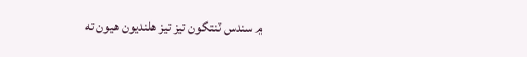۾ سندس ٽنتگون تيز تيز هلنديون هيون ته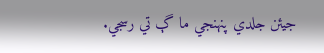جيئن جلدي پنهنجي ما ڳ تي رسجي.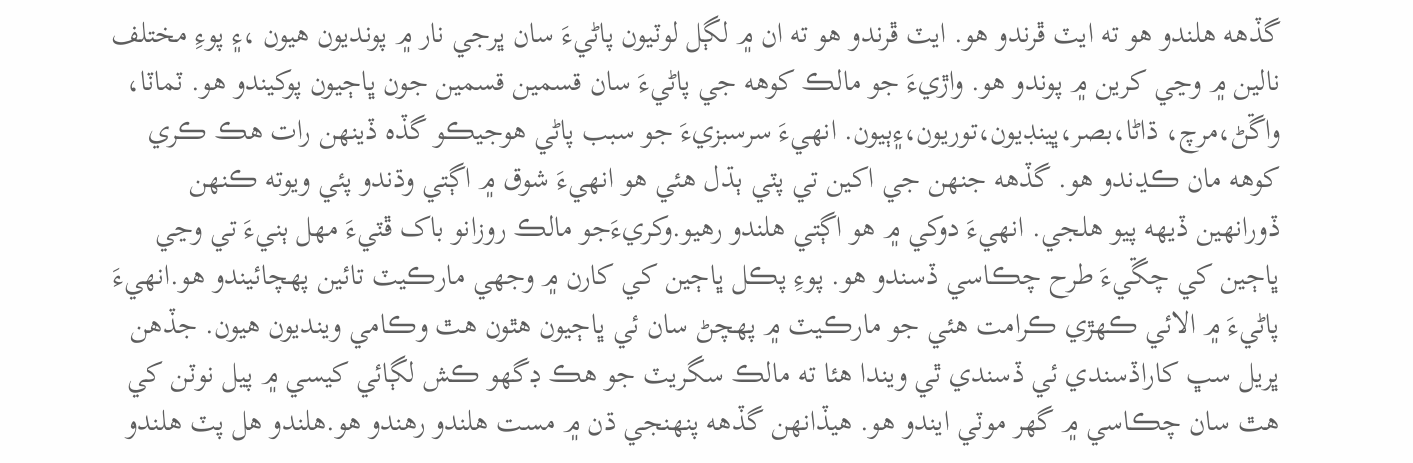گڏهه هلندو هو ته ايٽ ڦرندو هو. ايٽ ڦرندو هو ته ان ۾ لڳل لوٽيون پاڻيءَ سان ڀرجي نار ۾ پونديون هيون ،۽ پوءِ مختلف نالين ۾ وڃي کرين ۾ پوندو هو. واڙيءَ جو مالڪ کوهه جي پاڻيءَ سان قسمين قسمين جون ڀاڄيون پوکيندو هو. ٽماٽا، واڱڻ،مرچ، ڌاڻا،بصر،ڀينڊيون،توريون،۽ٻيون. انهيءَ سرسبزيءَ جو سبب پاڻي هوجيڪو گڏه ڏينهن رات هڪ ڪري کوهه مان ڪڍندو هو. گڏهه جنهن جي اکين تي پٽي ٻڌل هئي هو انهيءَ شوق ۾ اڳتي وڌندو پئي ويوته ڪنهن ڏورانهين ڏيهه پيو هلجي. انهيءَ دوکي ۾ هو اڳتي هلندو رهيو.وکريءَجو مالڪ روزانو باک ڦٽيءَ مهل ٻنيءَ تي وڃي ڀاڄين کي چڱيءَ طرح چڪاسي ڏسندو هو. پوءِ پڪل ڀاڄين کي کارن ۾ وجھي مارڪيٽ تائين پهچائيندو هو.انهيءَ پاڻيءَ ۾ الائي ڪهڙي ڪرامت هئي جو مارڪيٽ ۾ پهچڻ سان ئي ڀاڄيون هٿون هٿ وڪامي وينديون هيون. جڏهن ڀريل سڀ کاراڏسندي ئي ڏسندي ٿي ويندا هئا ته مالڪ سگريٽ جو هڪ ڊگهو ڪش لڳائي کيسي ۾ پيل نوٽن کي هٿ سان چڪاسي ۾ گهر موٽي ايندو هو. هيڏانهن گڏهه پنهنجي ڌن ۾ مست هلندو رهندو هو.هلندو هل پٽ هلندو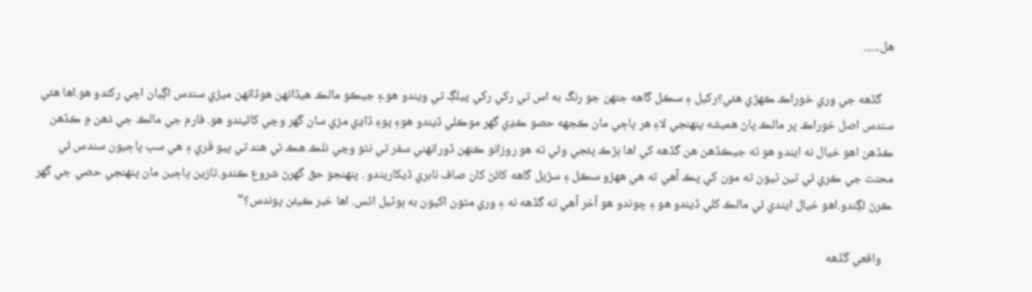هل......

    گڏهه جي وري خوراڪ ڪهڙي هئي؟رکيل ۽ سڪل گاهه جنهن جو رنگ به اس تي رکي رکي پيلڳ تي ويندو هو.۽ جيڪو مالڪ هيڏانهن هوڏانهن ميڙي سندس اڳيان اچي رکندو هو.اها هئي سندس اصل خوراڪ پر مالڪ پاڻ هميشه پنهنجي لاءِ هر ڀاڄي مان ڪجهه حصو ڪڍي گهر موڪلي ڏيندو هو۽ پوءِ ڏاڍي مزي سان گهر وڃي کائيندو هو. فارم جي مالڪ جي ذهن ۾ ڪڏهن ڪڏهن اهو خيال نه ايندو هو ته جيڪڏهن هن گڏهه کي اها ٻڙڪ پئجي وئي ته هو روزانو ڪنهن ڏورانهني سفر تي نٿو وڃي نلڪ هڪ ئي هند تي پيو ڦري ۽ هي سڀ ڀاڄيون سندس ئي محنت جي ڪري ئي ٿين ٿيون ته مون کي پڪ آهي ته هي ههڙو سڪل ۽ سڙيل گاهه کائڻ کان صاف نابري ڏيکاريندو . پنهنجو حق گهرڻ شروع ڪندو.تازين ڀاڄين مان پنهنجي حصي جي گهر ڪرڻ لڳندو.اهو خيال ايندي ئي مالڪ کلي ڏيندو هو ۽ چوندو هو آخر آهي ته گڏهه نه ۽ وري مٿون اکيون به ٻوٽيل اٿس. اها خبر ڪيئن پوندس؟“

    واقعي گڏهه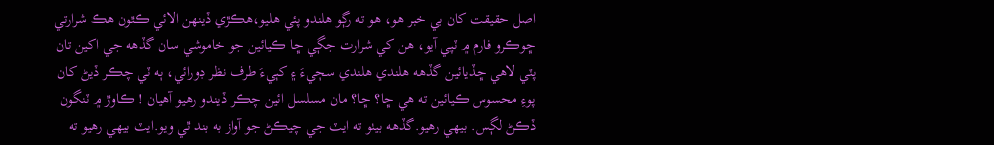اصل حقيقت کان بي خبر هو، هو ته رڳو هلندو پئي هليو،هڪڙي ڏينهن الائي ڪٿون هڪ شرارتي ڇوڪرو فارم ۾ ٽپي آيو، هن کي شرارت جڳي ڇا ڪيائين جو خاموشي سان گڏهه جي اکين تان پٽي لاهي ڇڏيائين گڏهه هلندي هلندي سڄيءَ ۽ کٻيءَ طرف نظر ڊورائي، ٻه ٽي چڪر ڏيڻ کان پوءِ محسوس ڪيائين ته هي ڇا؟ ڇا؟ مان مسلسل ائين چڪر ڏيندو رهيو آهيان ! ڪاوڙ ۾ ٽنگون ڏڪڻ لڳس. بيهي رهيو.گڏهه بيٺو ته ايٽ جي چيڪڻ جو آواز به بند ٿي ويو.ايٽ بيهي رهيو ته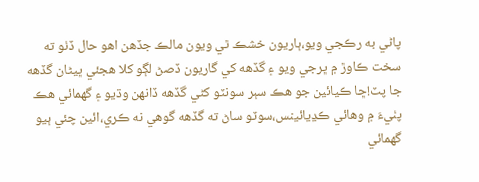پاڻي به رڪجي ويو،ٻاريون خشڪ ٿي ويون مالڪ جڏهن اهو حال ڏٺو ته سخت ڪاوڙ ۾ ڀرجي ويو ۽ گڏهه کي گاريون ڏصڻ لڳو کلا هجئي ڀيڻان گڏهه جا پٽ!ڇا ڪيائين جو هڪ سٻر سونٽو کڻي گڏهه ڏانهن وڌيو ۽ گهمائي هڪ پٺيءَ ۾ وهائي ڪڍيائينس،سوٽو ساڻ ته گڏهه گوهي نه ڪري،ائين چئي ٻيو گهمائي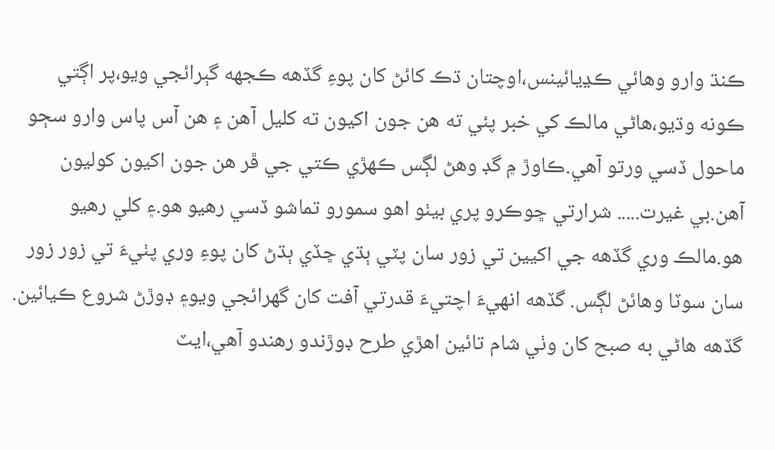ڪنڌ وارو وهائي ڪڍيائينس،اوچتان ڌڪ کائڻ کان پوءِ گڏهه ڪجهه گٻرائجي ويو،پر اڳتي ڪونه وڌيو،هاڻي مالڪ کي خبر پئي ته هن جون اکيون ته کليل آهن ۽ هن آس پاس وارو سڄو ماحول ڏسي ورتو آهي.ڪاوڙ ۾ گڊ وهڻ لڳس ڪهڙي ڪتي جي ڦر هن جون اکيون کوليون آهن.بي غيرت..... شرارتي ڇوڪرو پري بيٺو اهو سمورو تماشو ڏسي رهيو هو.۽ کلي رهيو هو.مالڪ وري گڏهه جي اکيين تي زور سان پٽي ٻڌي ڇڏي ٻڌڻ کان پوءِ وري پٺيءَ تي زور زور سان سوٽا وهائڻ لڳس. گڏهه انهيءَ اچتيءَ قدرتي آفت کان گهرائجي ويو۽ ڊوڙڻ شروع ڪيائين. گڏهه هاڻي به صبح کان وٺي شام تائين اهڙي طرح ڊوڙندو رهندو آهي،ايٽ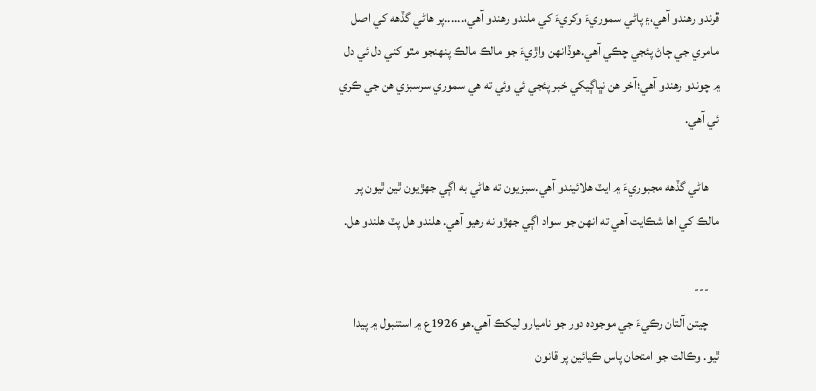ڦرندو رهندو آهي،۽ پاڻي سموريءَ وکريءَ کي ملندو رهندو آهي،......پر هاڻي گڏهه کي اصل مامري جي ڄاڻ پئجي چڪي آهي.هوڏانهن واڙيءَ جو مالڪ مالڪ پنهنجو مٿو کني دل ئي دل ۾ چوندو رهندو آهي؛آخر هن نڀاڳيکي خبر پئجي ئي وئي ته هي سموري سرسبزي هن جي ڪري ئي آهي.

    هاڻي گڏهه مجبوريءَ ۾ ايٽ هلائيندو آهي.سبزيون ته هاڻي به اڳي جهڙيون ٿين ٿيون پر مالڪ کي اها شڪايت آهي ته انهن جو سواد اڳي جهڙو نه رهيو آهي. هلندو هل پٽ هلندو هل.

    ---
    چيتن آلتان رڪيءَ جي موجوده دور جو ناميارو ليکڪ آهي.هو 1926ع ۾ استنبول ۾ پيدا ٿيو. وڪالت جو امتحان پاس ڪيائين پر قانون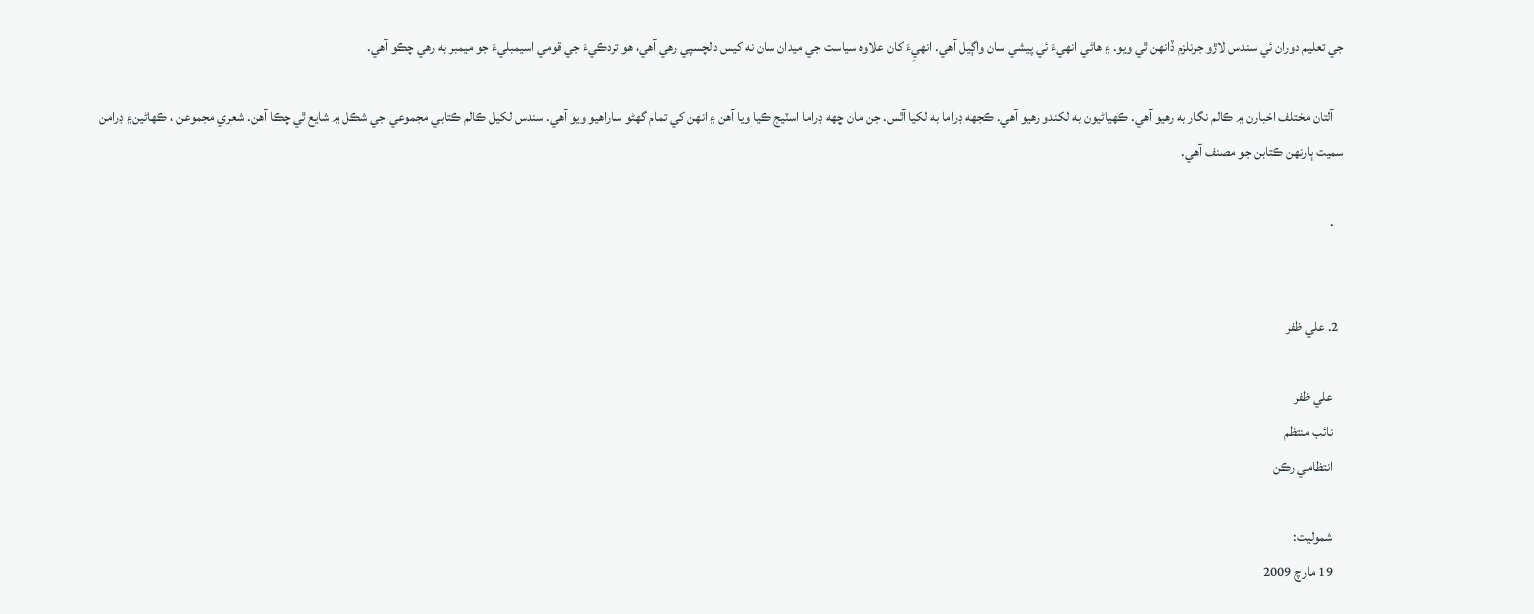جي تعليم دوران ئي سندس لاڙو جرنلزم ڏانهن ٿي ويو. ۽ هاڻي انهيءَ ئي پيشي سان واڳيل آهي. انهيِءَ کان علاوه سياست جي ميدان سان نه کيس دلچسپي رهي آهي، هو تردڪيءَ جي قومي اسيمبليءَ جو ميمبر به رهي چڪو آهي.

    آلتان مختلف اخبارن ۾ ڪالم نگار به رهيو آهي. ڪهياڻيون به لکندو رهيو آهي. ڪجهه ڊراما به لکيا آٿس. جن مان ڇهه ڊراما اسٽيج ڪيا ويا آهن ۽ انهن کي تمام گهڻو ساراهيو ويو آهي. سندس لکيل ڪالم ڪتابي مجموعي جي شڪل ۾ شايع ٿي چڪا آهن. شعري مجموعن ، ڪهاڻين۽ ڊرامن سميت ٻارنهن ڪتابن جو مصنف آهي.

    .


  2. علي ظفر

    علي ظفر
    نائب منتظم
    انتظامي رڪن

    شموليت:
    19 مارچ 2009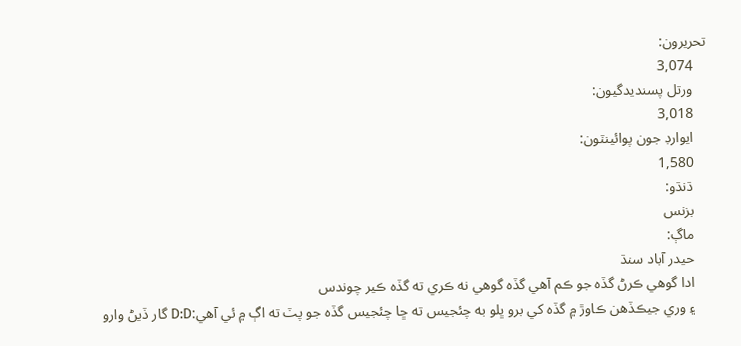تحريرون:
    3,074
    ورتل پسنديدگيون:
    3,018
    ايوارڊ جون پوائينٽون:
    1,580
    ڌنڌو:
    بزنس
    ماڳ:
    حيدر آباد سنڌ
    ادا گوهي ڪرڻ گڏه جو ڪم آهي گڏه گوهي نه ڪري ته گڏه ڪير چوندس
    ۽ وري جيڪڏهن ڪاوڙ ۾ گڏه کي برو ڀلو به چئجيس ته ڇا چئجيس گڏه جو پٽ ته اڳ ۾ ئي آهي:D:D گار ڏيڻ وارو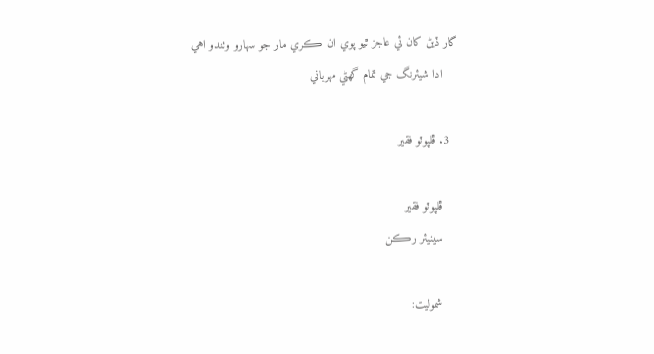گار ڏيڻ کان ئي عاجز ٿيو پوي ان ڪري مار جو سهارو وٺندو اهي
    ادا شيئرنگ جي تمام گهڻي مهرباني

  3. ڦلپوٽو فقير

    ڦلپوٽو فقير
    سينيئر رڪن

    شموليت: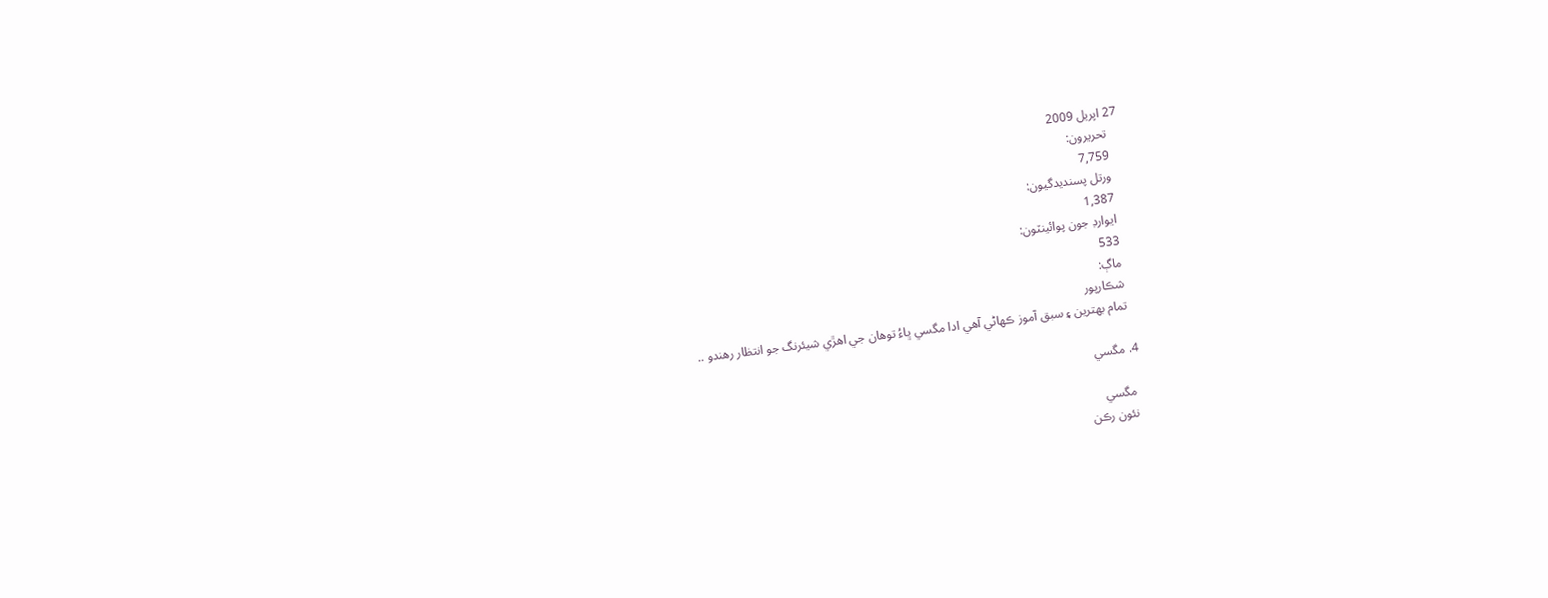27 اپريل 2009
    تحريرون:
    7,759
    ورتل پسنديدگيون:
    1,387
    ايوارڊ جون پوائينٽون:
    533
    ماڳ:
    شڪارپور
    تمام بهترين ۽ سبق آموز ڪهاڻي آهي ادا مگسي ڀاءُ توهان جي اهڙي شيئرنگ جو انتظار رهندو ..

  4. مگسي

    مگسي
    نئون رڪن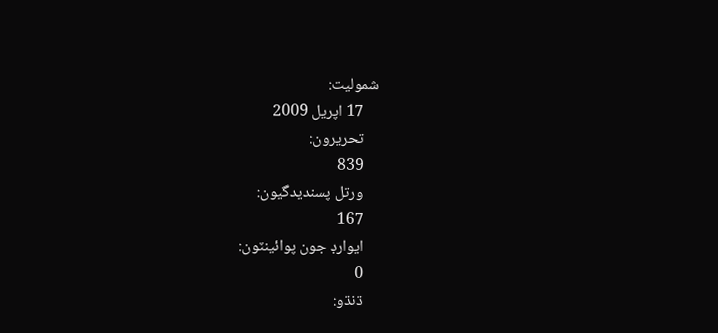شموليت:
    17 اپريل 2009
    تحريرون:
    839
    ورتل پسنديدگيون:
    167
    ايوارڊ جون پوائينٽون:
    0
    ڌنڌو: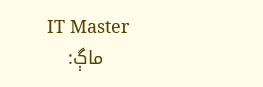IT Master
    ماڳ: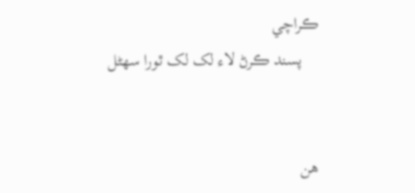ڪراچي
    پسند ڪرڻ لاء لک لک ٿورا سهڻل


هن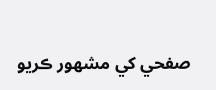صفحي کي مشهور ڪريو